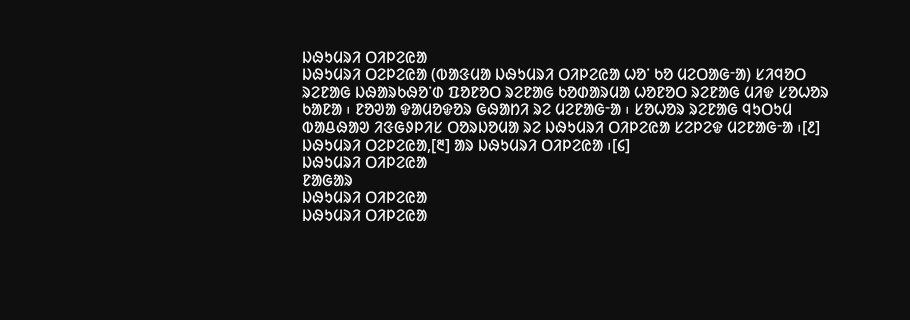ᱡᱷᱩᱢᱨᱤ ᱛᱤᱞᱮᱭᱟ
ᱡᱷᱩᱢᱨᱤ ᱛᱮᱞᱮᱭᱟ (ᱵᱟᱝᱢᱟ ᱡᱷᱩᱢᱨᱤ ᱛᱤᱞᱮᱭᱟ ᱦᱚᱸ ᱠᱚ ᱢᱮᱛᱟᱜᱼᱟ) ᱥᱤᱧᱚᱛ ᱨᱮᱱᱟᱜ ᱡᱷᱟᱨᱠᱷᱚᱸᱰ ᱯᱚᱱᱚᱛ ᱨᱮᱱᱟᱜ ᱠᱚᱰᱟᱨᱢᱟ ᱦᱚᱱᱚᱛ ᱨᱮᱱᱟᱜ ᱢᱤᱫ ᱥᱚᱦᱚᱨ ᱠᱟᱱᱟ ᱾ ᱱᱚᱣᱟ ᱫᱟᱢᱚᱫᱚᱨ ᱜᱷᱟᱴᱤ ᱨᱮ ᱢᱮᱱᱟᱜᱼᱟ ᱾ ᱥᱚᱦᱚᱨ ᱨᱮᱱᱟᱜ ᱧᱩᱛᱩᱢ ᱵᱟᱪᱷᱟᱣ ᱤᱝᱜᱽᱞᱤᱥ ᱛᱚᱨᱡᱚᱢᱟ ᱨᱮ ᱡᱷᱩᱢᱨᱤ ᱛᱤᱞᱮᱭᱟ ᱥᱮᱞᱮᱫ ᱢᱮᱱᱟᱜᱼᱟ ᱾[᱒] ᱡᱷᱩᱢᱨᱤ ᱛᱮᱞᱮᱭᱟ,[᱓] ᱟᱨ ᱡᱷᱩᱢᱨᱤ ᱛᱤᱞᱮᱭᱟ ᱾[᱔]
ᱡᱷᱩᱢᱨᱤ ᱛᱤᱞᱮᱭᱟ
ᱱᱟᱜᱟᱨ
ᱡᱷᱩᱢᱨᱤ ᱛᱤᱞᱮᱭᱟ
ᱡᱷᱩᱢᱨᱤ ᱛᱤᱞᱮᱭᱟ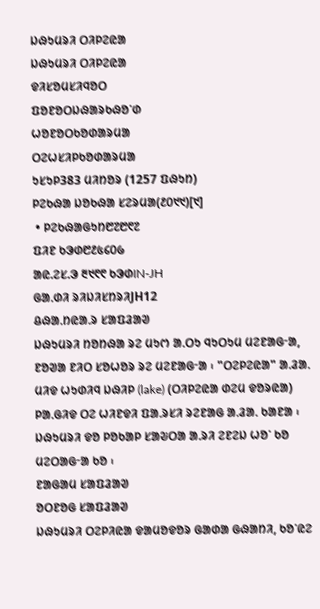ᱡᱷᱩᱢᱨᱤ ᱛᱤᱞᱮᱭᱟ
ᱡᱷᱩᱢᱨᱤ ᱛᱤᱞᱮᱭᱟ
ᱫᱤᱥᱚᱢᱥᱤᱧᱚᱛ
ᱯᱚᱱᱚᱛᱡᱷᱟᱨᱠᱷᱚᱸᱰ
ᱦᱚᱱᱚᱛᱠᱚᱰᱟᱨᱢᱟ
ᱛᱮᱦᱥᱤᱞᱠᱚᱰᱟᱨᱢᱟ
ᱩᱥᱩᱞ383 ᱢᱤᱴᱚᱨ (1257 ᱯᱷᱩᱴ)
ᱞᱮᱠᱷᱟ ᱡᱚᱠᱷᱟ ᱥᱮᱨᱢᱟ(᱒᱐᱑᱑)[᱑]
 • ᱞᱮᱠᱷᱟᱜᱩᱴ᱘᱗᱘᱖᱗
ᱯᱤᱱ ᱠᱳᱰ᱘᱒᱕᱔᱐᱙
ᱟᱭ.ᱮᱥ.ᱳ ᱓᱑᱖᱖ ᱠᱳᱰIN-JH
ᱜᱟᱹᱰᱤ ᱨᱤᱡᱤᱥᱴᱨᱤJH12
ᱪᱷᱟᱹᱴᱭᱟᱹᱨ ᱥᱟᱯᱲᱟᱣ
ᱡᱷᱩᱢᱨᱤ ᱴᱚᱴᱷᱟ ᱨᱮ ᱢᱩᱬ ᱟᱹᱛᱩ ᱧᱩᱛᱩᱢ ᱢᱮᱱᱟᱜᱼᱟ, ᱱᱚᱣᱟ ᱱᱤᱛ ᱥᱚᱦᱚᱨ ᱨᱮ ᱢᱮᱱᱟᱜᱼᱟ ᱾ "ᱛᱮᱞᱮᱭᱟ" ᱟᱹᱲᱟᱹ ᱢᱤᱫ ᱦᱩᱰᱤᱧ ᱡᱷᱤᱞ (lake) (ᱛᱤᱞᱮᱭᱟ ᱰᱮᱢ ᱫᱚᱨᱭᱟ) ᱞᱟᱹᱜᱤᱫ ᱛᱮ ᱦᱤᱱᱫᱤ ᱯᱟᱹᱨᱥᱤ ᱨᱮᱱᱟᱜ ᱟᱹᱲᱟᱹ ᱠᱟᱱᱟ ᱾ ᱡᱷᱩᱢᱨᱤ ᱫᱚ ᱞᱚᱠᱟᱞ ᱥᱟᱶᱛᱟ ᱟᱹᱨᱤ ᱮᱱᱮᱡ ᱦᱚᱸ ᱠᱚ ᱢᱮᱛᱟᱜᱼᱟ ᱠᱚ ᱾
ᱱᱟᱜᱟᱢ ᱥᱟᱯᱲᱟᱣ
ᱚᱛᱱᱚᱜ ᱥᱟᱯᱲᱟᱣ
ᱡᱷᱩᱢᱨᱤ ᱛᱮᱞᱤᱭᱟ ᱫᱟᱢᱚᱫᱚᱨ ᱜᱟᱰᱟ ᱜᱷᱟᱴᱤ, ᱠᱚᱸᱭᱮ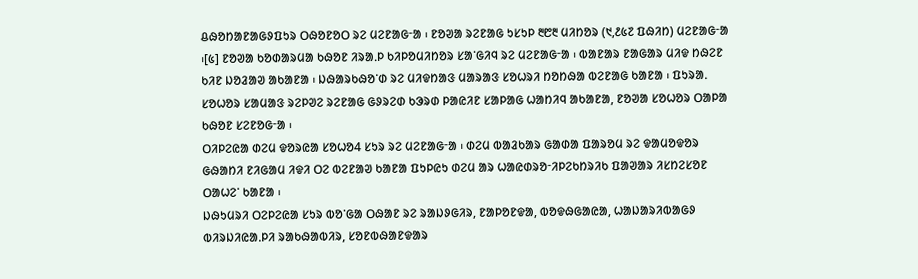ᱪᱷᱚᱴᱟᱱᱟᱜᱽᱯᱩᱨ ᱛᱷᱚᱱᱚᱛ ᱨᱮ ᱢᱮᱱᱟᱜᱼᱟ ᱾ ᱱᱚᱣᱟ ᱨᱮᱱᱟᱜ ᱩᱥᱩᱞ ᱓᱘᱓ ᱢᱤᱴᱚᱨ (᱑,᱒᱕᱗ ᱯᱷᱤᱴ) ᱢᱮᱱᱟᱜᱼᱟ ᱾[᱕] ᱱᱚᱣᱟ ᱠᱚᱰᱟᱨᱢᱟ ᱠᱷᱚᱱ ᱤᱨᱟᱹᱞ ᱠᱤᱞᱚᱢᱤᱴᱚᱨ ᱥᱟᱸᱜᱤᱧ ᱨᱮ ᱢᱮᱱᱟᱜᱼᱟ ᱾ ᱵᱟᱱᱟᱨ ᱱᱟᱜᱟᱨ ᱢᱤᱫ ᱴᱷᱮᱱ ᱠᱤᱱ ᱡᱚᱲᱟᱣ ᱟᱠᱟᱱᱟ ᱾ ᱡᱷᱟᱨᱠᱷᱚᱸᱰ ᱨᱮ ᱢᱤᱫᱴᱟᱝ ᱢᱟᱨᱟᱝ ᱥᱚᱦᱨᱤ ᱴᱚᱴᱷᱟ ᱵᱮᱱᱟᱜ ᱠᱟᱱᱟ ᱾ ᱯᱩᱨᱟᱹ ᱥᱚᱦᱚᱨ ᱥᱟᱢᱟᱝ ᱨᱮᱞᱣᱮ ᱨᱮᱱᱟᱜ ᱜᱽᱨᱮᱰ ᱠᱳᱨᱰ ᱞᱟᱭᱤᱱ ᱥᱟᱞᱟᱜ ᱦᱟᱴᱤᱧ ᱟᱠᱟᱱᱟ, ᱱᱚᱣᱟ ᱥᱚᱦᱚᱨ ᱛᱟᱞᱟ ᱠᱷᱚᱱ ᱥᱮᱱᱚᱜᱼᱟ ᱾
ᱛᱤᱞᱮᱭᱟ ᱰᱮᱢ ᱫᱚᱨᱭᱟ ᱥᱚᱦᱚ4 ᱥᱩᱨ ᱨᱮ ᱢᱮᱱᱟᱜᱼᱟ ᱾ ᱰᱮᱢ ᱵᱟᱲᱠᱟᱨ ᱜᱟᱰᱟ ᱯᱟᱨᱚᱢ ᱨᱮ ᱫᱟᱢᱚᱫᱚᱨ ᱜᱷᱟᱴᱤ ᱱᱤᱜᱟᱢ ᱤᱫᱤ ᱛᱮ ᱵᱮᱱᱟᱣ ᱠᱟᱱᱟ ᱯᱩᱞᱭᱩ ᱰᱮᱢ ᱟᱨ ᱦᱟᱭᱰᱨᱚᱼᱤᱞᱮᱠᱴᱨᱤᱠ ᱯᱟᱣᱟᱨ ᱤᱥᱴᱮᱥᱚᱱ ᱛᱟᱦᱮᱸ ᱠᱟᱱᱟ ᱾
ᱡᱷᱩᱢᱨᱤ ᱛᱮᱞᱮᱭᱟ ᱥᱩᱨ ᱵᱚᱸᱜᱟ ᱛᱷᱟᱱ ᱨᱮ ᱨᱟᱡᱽᱜᱤᱨ, ᱱᱟᱞᱚᱱᱫᱟ, ᱵᱚᱫᱷᱜᱟᱭᱟ, ᱦᱟᱡᱟᱨᱤᱵᱟᱜᱽ ᱵᱤᱨᱡᱤᱭᱟᱹᱞᱤ ᱨᱟᱠᱷᱟᱵᱤᱨ, ᱥᱚᱱᱵᱷᱟᱱᱫᱟᱨ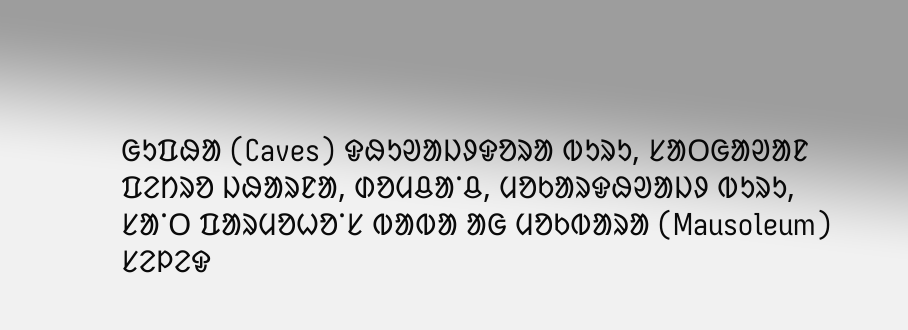ᱜᱩᱯᱷᱟ (Caves) ᱫᱷᱩᱣᱟᱡᱽᱫᱚᱨᱟ ᱵᱩᱨᱩ, ᱥᱟᱛᱜᱟᱣᱟᱱ ᱯᱮᱴᱨᱚ ᱡᱷᱟᱨᱱᱟ, ᱰᱚᱢᱪᱟᱸᱪ, ᱢᱚᱠᱟᱨᱫᱷᱣᱟᱡᱽ ᱵᱩᱨᱩ, ᱥᱟᱸᱛ ᱯᱟᱨᱢᱚᱦᱚᱸᱥ ᱵᱟᱵᱟ ᱟᱜ ᱢᱚᱠᱵᱟᱨᱟ (Mausoleum) ᱥᱮᱞᱮᱫ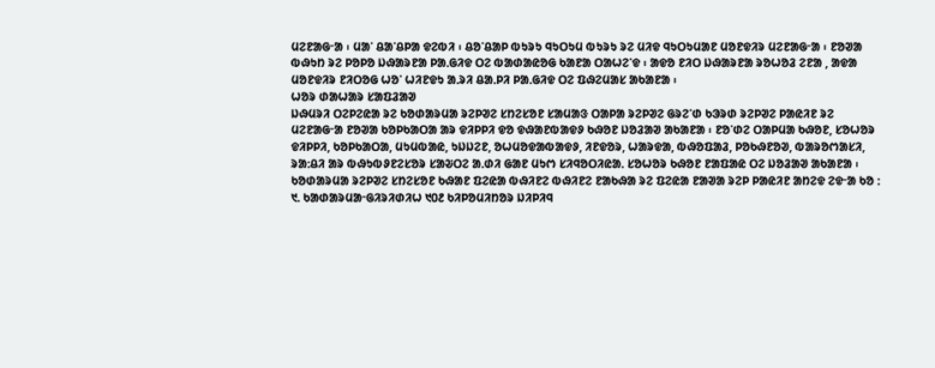ᱢᱮᱱᱟᱜᱼᱟ ᱾ ᱢᱟᱸ ᱪᱟᱸᱪᱞᱟ ᱫᱮᱵᱤ ᱾ ᱪᱚᱸᱪᱟᱞ ᱵᱩᱨᱩ ᱧᱩᱛᱩᱢ ᱵᱩᱨᱩ ᱨᱮ ᱢᱤᱫ ᱧᱩᱛᱩᱢᱟᱱ ᱢᱚᱱᱫᱤᱨ ᱢᱮᱱᱟᱜᱼᱟ ᱾ ᱱᱚᱣᱟ ᱵᱷᱩᱴ ᱨᱮ ᱞᱚᱞᱚ ᱡᱷᱟᱨᱱᱟ ᱞᱟᱹᱜᱤᱫ ᱛᱮ ᱵᱟᱰᱟᱭᱚᱜ ᱠᱟᱱᱟ ᱛᱟᱦᱮᱸᱫ ᱾ ᱟᱫᱚ ᱱᱤᱛ ᱡᱷᱟᱨᱱᱟ ᱨᱚᱦᱚᱲ ᱮᱱᱟ , ᱟᱫᱟ ᱢᱚᱱᱫᱤᱨ ᱱᱤᱛᱚᱜ ᱦᱚᱸ ᱦᱤᱱᱫᱩ ᱟᱹᱨᱤ ᱪᱟᱹᱞᱤ ᱞᱟᱹᱜᱤᱫ ᱛᱮ ᱯᱷᱮᱢᱟᱥ ᱟᱠᱟᱱᱟ ᱾
ᱦᱚᱨ ᱰᱟᱦᱟᱨ ᱥᱟᱯᱲᱟᱣ
ᱡᱷᱢᱨᱤ ᱛᱮᱞᱮᱭᱟ ᱨᱮ ᱠᱚᱰᱟᱨᱢᱟ ᱨᱮᱞᱣᱮ ᱥᱴᱮᱥᱚᱱ ᱥᱟᱢᱟᱝ ᱛᱟᱞᱟ ᱨᱮᱞᱣᱮ ᱜᱨᱮᱸᱰ ᱠᱳᱨᱰ ᱨᱮᱞᱣᱮ ᱞᱟᱭᱤᱱ ᱨᱮ ᱢᱮᱱᱟᱜᱼᱟ ᱱᱚᱣᱟ ᱠᱚᱞᱠᱟᱛᱟ ᱟᱨ ᱫᱤᱞᱞᱤ ᱫᱚ ᱫᱷᱟᱱᱵᱟᱫᱽ ᱠᱷᱚᱱ ᱡᱚᱲᱟᱣ ᱟᱠᱟᱱᱟ ᱾ ᱱᱚᱸᱰᱮ ᱛᱟᱞᱢᱟ ᱠᱷᱚᱱ, ᱥᱚᱦᱚᱨ ᱫᱤᱞᱞᱤ, ᱠᱚᱞᱠᱟᱛᱟ, ᱢᱩᱢᱵᱟᱭ, ᱩᱡᱡᱮᱱ, ᱚᱦᱢᱚᱫᱟᱵᱟᱫᱽ, ᱤᱱᱫᱚᱨ, ᱦᱟᱨᱫᱟ, ᱵᱷᱚᱯᱟᱲ, ᱞᱚᱠᱷᱱᱚᱣ, ᱵᱟᱨᱚᱬᱟᱥᱤ, ᱨᱟᱺᱪᱤ ᱟᱨ ᱵᱷᱩᱵᱽᱱᱮᱥᱚᱨ ᱥᱟᱶᱛᱮ ᱟᱹᱰᱤ ᱜᱟᱱ ᱢᱩᱬ ᱥᱤᱧᱚᱛᱤᱭᱟᱹ ᱥᱚᱦᱚᱨ ᱠᱷᱚᱱ ᱱᱟᱯᱟᱭ ᱛᱮ ᱡᱚᱲᱟᱣ ᱟᱠᱟᱱᱟ ᱾
ᱠᱚᱰᱟᱨᱢᱟ ᱨᱮᱞᱣᱮ ᱥᱴᱮᱥᱚᱱ ᱠᱷᱟᱱ ᱯᱮᱭᱟ ᱵᱷᱤᱱᱮ ᱵᱷᱤᱱᱮ ᱱᱟᱠᱷᱟ ᱨᱮ ᱯᱮᱭᱟ ᱱᱟᱣᱟ ᱨᱮᱞ ᱞᱟᱭᱤᱱ ᱟᱴᱮᱫ ᱮᱫᱼᱟ ᱠᱚ ᱺ ᱑. ᱠᱟᱰᱟᱨᱢᱟᱼᱜᱤᱨᱤᱰᱤᱦ ᱑᱐᱒ ᱠᱤᱞᱚᱢᱤᱴᱚᱨ ᱡᱤᱞᱤᱧ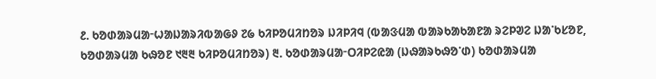᱒. ᱠᱚᱰᱟᱨᱢᱟᱼᱦᱟᱡᱟᱨᱤᱵᱟᱜᱽ ᱗᱙ ᱠᱤᱞᱚᱢᱤᱴᱚᱨ ᱡᱤᱞᱤᱧ (ᱵᱟᱝᱢᱟ ᱵᱟᱨᱠᱟᱠᱟᱱᱟ ᱨᱮᱞᱣᱮ ᱡᱟᱸᱠᱥᱚᱱ, ᱠᱚᱰᱟᱨᱢᱟ ᱠᱷᱚᱱ ᱑᱓᱓ ᱠᱤᱞᱚᱢᱤᱴᱚᱨ) ᱓. ᱠᱚᱰᱟᱨᱢᱟᱼᱛᱤᱞᱮᱭᱟ (ᱡᱷᱟᱨᱠᱷᱚᱸᱰ) ᱠᱚᱰᱟᱨᱢᱟ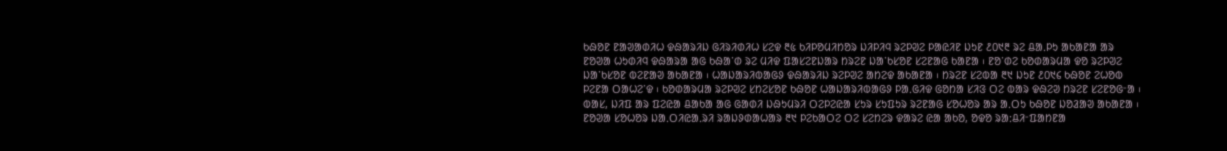ᱠᱷᱚᱱ ᱱᱟᱣᱟᱰᱤᱦ ᱫᱷᱟᱨᱤᱡ ᱜᱤᱨᱤᱰᱤᱦ ᱥᱮᱫ ᱓᱕ ᱠᱤᱞᱚᱢᱤᱴᱚᱨ ᱡᱤᱞᱤᱧ ᱨᱮᱞᱣᱮ ᱞᱟᱭᱤᱱ ᱡᱩᱱ ᱒᱐᱑᱓ ᱨᱮ ᱪᱟᱹᱞᱩ ᱟᱠᱟᱱᱟ ᱟᱨ ᱱᱚᱣᱟ ᱦᱩᱰᱤᱧ ᱫᱷᱟᱨᱟ ᱟᱜ ᱠᱷᱟᱸᱰ ᱨᱮ ᱢᱤᱫ ᱯᱟᱥᱮᱱᱡᱟᱨ ᱴᱨᱮᱱ ᱡᱟᱸᱠᱥᱚᱱ ᱥᱮᱱᱟᱜ ᱠᱟᱱᱟ ᱾ ᱱᱚᱸᱰᱮ ᱠᱚᱰᱟᱨᱢᱟ ᱫᱚ ᱨᱮᱞᱣᱮ ᱡᱟᱸᱠᱥᱚᱱ ᱵᱮᱱᱟᱣ ᱟᱠᱟᱱᱟ ᱾ ᱦᱟᱡᱟᱨᱤᱵᱟᱜᱽ ᱫᱷᱟᱨᱤᱡ ᱨᱮᱞᱣᱮ ᱟᱴᱮᱫ ᱟᱠᱟᱱᱟ ᱾ ᱴᱨᱮᱱ ᱥᱮᱵᱟ ᱓᱑ ᱡᱩᱱ ᱒᱐᱑᱔ ᱠᱷᱚᱱ ᱮᱦᱚᱵ ᱞᱮᱱᱟ ᱛᱟᱦᱮᱸᱫ ᱾ ᱠᱚᱰᱟᱨᱢᱟ ᱨᱮᱞᱣᱮ ᱥᱴᱮᱥᱚᱱ ᱠᱷᱚᱱ ᱦᱟᱡᱟᱨᱤᱵᱟᱜᱽ ᱞᱟᱹᱜᱤᱫ ᱜᱚᱴᱟ ᱥᱤᱝ ᱛᱮ ᱵᱟᱨ ᱫᱷᱮᱣ ᱴᱨᱮᱱ ᱥᱮᱱᱚᱜᱼᱟ ᱾
ᱵᱟᱥ, ᱡᱤᱯ ᱟᱨ ᱯᱮᱭᱟ ᱪᱟᱠᱟ ᱟᱜ ᱜᱟᱰᱤ ᱡᱷᱩᱢᱨᱤ ᱛᱮᱞᱮᱭᱟ ᱥᱩᱨ ᱥᱩᱯᱩᱨ ᱨᱮᱱᱟᱜ ᱥᱚᱦᱚᱨ ᱟᱨ ᱟᱹᱛᱩ ᱠᱷᱚᱱ ᱡᱚᱲᱟᱣ ᱟᱠᱟᱱᱟ ᱾ ᱱᱚᱣᱟ ᱥᱚᱦᱚᱨ ᱡᱟᱹᱛᱤᱭᱟᱹᱨᱤ ᱨᱟᱡᱽᱰᱟᱦᱟᱨ ᱓᱑ ᱞᱮᱠᱟᱛᱮ ᱛᱮ ᱥᱮᱴᱮᱨ ᱫᱟᱨᱮ ᱭᱟ ᱟᱠᱚ, ᱚᱫᱚ ᱨᱟᱺᱪᱤᱼᱯᱟᱴᱱᱟ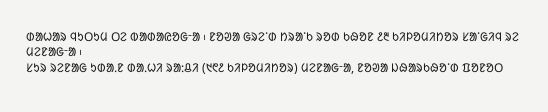ᱰᱟᱦᱟᱨ ᱧᱩᱛᱩᱢ ᱛᱮ ᱵᱟᱰᱟᱭᱚᱜᱼᱟ ᱾ ᱱᱚᱣᱟ ᱜᱨᱮᱸᱰ ᱴᱨᱟᱸᱠ ᱨᱚᱰ ᱠᱷᱚᱱ ᱒᱓ ᱠᱤᱞᱚᱢᱤᱴᱚᱨ ᱥᱟᱸᱜᱤᱧ ᱨᱮ ᱢᱮᱱᱟᱜᱼᱟ ᱾
ᱥᱩᱨ ᱨᱮᱱᱟᱜ ᱩᱰᱟᱹᱱ ᱰᱟᱹᱦᱤ ᱨᱟᱺᱪᱤ (᱑᱖᱒ ᱠᱤᱞᱚᱢᱤᱴᱚᱨ) ᱢᱮᱱᱟᱜᱼᱟ, ᱱᱚᱣᱟ ᱡᱷᱟᱨᱠᱷᱚᱸᱰ ᱯᱚᱱᱚᱛ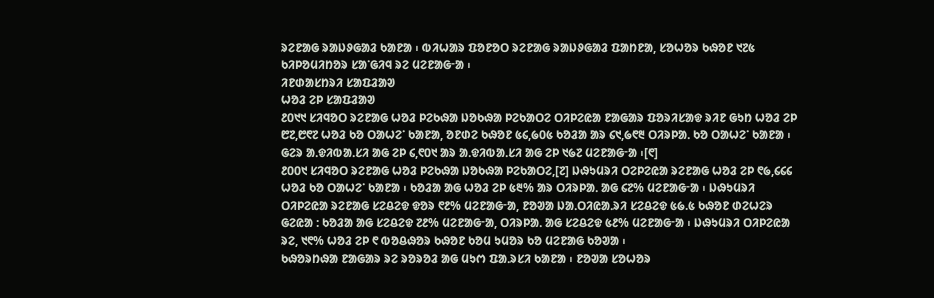ᱨᱮᱱᱟᱜ ᱨᱟᱡᱽᱜᱟᱲ ᱠᱟᱱᱟ ᱾ ᱵᱤᱦᱟᱨ ᱯᱚᱱᱚᱛ ᱨᱮᱱᱟᱜ ᱨᱟᱡᱽᱜᱟᱲ ᱯᱟᱴᱱᱟ, ᱥᱚᱦᱚᱨ ᱠᱷᱚᱱ ᱑᱗᱕ ᱠᱤᱞᱚᱢᱤᱴᱚᱨ ᱥᱟᱸᱜᱤᱧ ᱨᱮ ᱢᱮᱱᱟᱜᱼᱟ ᱾
ᱤᱱᱰᱟᱥᱴᱨᱤ ᱥᱟᱯᱲᱟᱣ
ᱦᱚᱲ ᱮᱞ ᱥᱟᱯᱲᱟᱣ
᱒᱐᱑᱑ ᱥᱤᱧᱚᱛ ᱨᱮᱱᱟᱜ ᱦᱚᱲ ᱞᱮᱠᱷᱟ ᱡᱚᱠᱷᱟ ᱞᱮᱠᱟᱛᱮ ᱛᱤᱞᱮᱭᱟ ᱱᱟᱜᱟᱨ ᱯᱚᱨᱤᱥᱟᱫ ᱨᱤᱱ ᱜᱩᱴ ᱦᱚᱲ ᱮᱞ ᱘᱗,᱘᱖᱗ ᱦᱚᱲ ᱠᱚ ᱛᱟᱦᱮᱸ ᱠᱟᱱᱟ, ᱚᱱᱰᱮ ᱠᱷᱚᱱ ᱕᱔,᱙᱐᱕ ᱠᱚᱲᱟ ᱟᱨ ᱔᱑,᱙᱖᱓ ᱛᱤᱨᱞᱟᱹ ᱠᱚ ᱛᱟᱦᱮᱸ ᱠᱟᱱᱟ ᱾ ᱜᱮᱨ ᱟᱹᱫᱤᱵᱟᱹᱥᱤ ᱟᱜ ᱮᱞ ᱔,᱖᱐᱑ ᱟᱨ ᱟᱹᱫᱤᱵᱟᱹᱥᱤ ᱟᱜ ᱮᱞ ᱑᱙᱗ ᱢᱮᱱᱟᱜᱼᱟ ᱾[᱖]
᱒᱐᱐᱑ ᱥᱤᱧᱚᱛ ᱨᱮᱱᱟᱜ ᱦᱚᱲ ᱞᱮᱠᱷᱟ ᱡᱚᱠᱷᱟ ᱞᱮᱠᱟᱛᱮ,[᱗] ᱡᱷᱩᱢᱨᱤ ᱛᱮᱞᱮᱭᱟ ᱨᱮᱱᱟᱜ ᱦᱚᱲ ᱮᱞ ᱖᱙,᱔᱔᱔ ᱦᱚᱲ ᱠᱚ ᱛᱟᱦᱮᱸ ᱠᱟᱱᱟ ᱾ ᱠᱚᱲᱟ ᱟᱜ ᱦᱚᱲ ᱮᱞ ᱕᱓% ᱟᱨ ᱛᱤᱨᱞᱟᱹ ᱟᱜ ᱔᱗% ᱢᱮᱱᱟᱜᱼᱟ ᱾ ᱡᱷᱩᱢᱨᱤ ᱛᱤᱞᱮᱭᱟ ᱨᱮᱱᱟᱜ ᱥᱮᱪᱮᱫ ᱫᱚᱨ ᱖᱒% ᱢᱮᱱᱟᱜᱼᱟ, ᱱᱚᱣᱟ ᱡᱟᱹᱛᱤᱭᱟᱹᱨᱤ ᱥᱮᱪᱮᱫ ᱕᱙.᱕ ᱠᱷᱚᱱ ᱰᱮᱦᱮᱨ ᱜᱮᱭᱟ : ᱠᱚᱲᱟ ᱟᱜ ᱥᱮᱪᱮᱫ ᱗᱒% ᱢᱮᱱᱟᱜᱼᱟ, ᱛᱤᱨᱞᱟᱹ ᱟᱜ ᱥᱮᱪᱮᱫ ᱕᱒% ᱢᱮᱱᱟᱜᱼᱟ ᱾ ᱡᱷᱩᱢᱨᱤ ᱛᱤᱞᱮᱭᱟ ᱨᱮ, ᱑᱖% ᱦᱚᱲ ᱮᱞ ᱖ ᱵᱚᱪᱷᱚᱨ ᱠᱷᱚᱱ ᱠᱚᱢ ᱩᱢᱚᱨ ᱠᱚ ᱢᱮᱱᱟᱜ ᱠᱚᱣᱟ ᱾
ᱠᱷᱚᱨᱴᱷᱟ ᱱᱟᱜᱟᱨ ᱨᱮ ᱨᱚᱨᱚᱲ ᱟᱜ ᱢᱩᱬ ᱯᱟᱹᱨᱥᱤ ᱠᱟᱱᱟ ᱾ ᱱᱚᱣᱟ ᱥᱚᱦᱚᱨ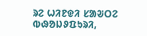ᱨᱮ ᱦᱤᱱᱫᱤ ᱥᱟᱶᱛᱮ ᱵᱷᱚᱡᱽᱯᱩᱨᱤ,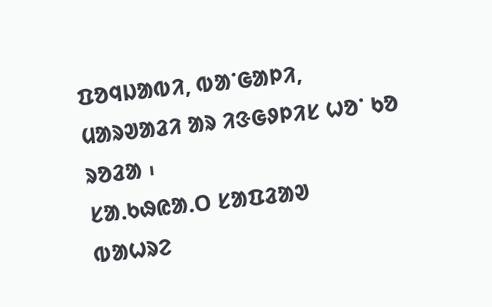ᱯᱚᱧᱡᱟᱵᱤ, ᱵᱟᱸᱜᱟᱞᱤ, ᱢᱟᱨᱣᱟᱲᱤ ᱟᱨ ᱤᱝᱜᱽᱞᱤᱥ ᱦᱚᱸ ᱠᱚ ᱨᱚᱲᱟ ᱾
ᱥᱟᱹᱠᱷᱭᱟᱹᱛ ᱥᱟᱯᱲᱟᱣ
ᱵᱟᱦᱨᱮ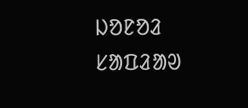ᱡᱚᱱᱚᱲ ᱥᱟᱯᱲᱟᱣ